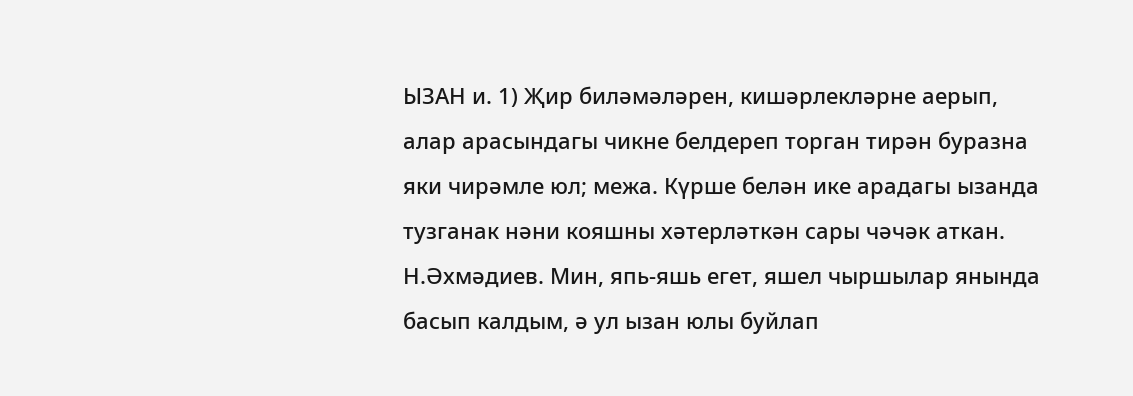ЫЗАН и. 1) Җир биләмәләрен, кишәрлекләрне аерып, алар арасындагы чикне белдереп торган тирән буразна яки чирәмле юл; межа. Күрше белән ике арадагы ызанда тузганак нәни кояшны хәтерләткән сары чәчәк аткан. Н.Әхмәдиев. Мин, япь-яшь егет, яшел чыршылар янында басып калдым, ә ул ызан юлы буйлап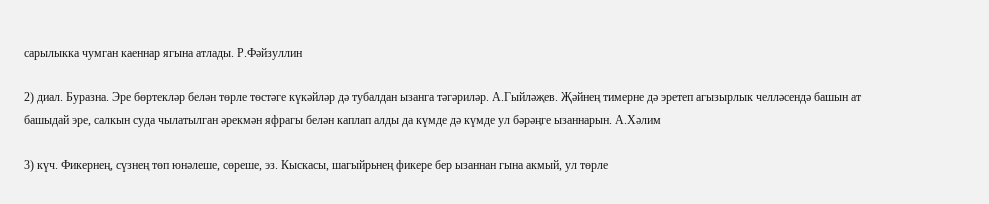сарылыкка чумган каеннар ягына атлады. Р.Фәйзуллин

2) диал. Буразна. Эре бөртекләр белән төрле төстәге күкәйләр дә тубалдан ызанга тәгәриләр. А.Гыйләҗев. Җәйнең тимерне дә эретеп агызырлык челләсендә башын ат башыдай эре, салкын суда чылатылган әрекмән яфрагы белән каплап алды да күмде дә күмде ул бәрәңге ызаннарын. А.Хәлим

3) күч. Фикернең, сүзнең төп юнәлеше, сөреше, эз. Кыскасы, шагыйрьнең фикере бер ызаннан гына акмый, ул төрле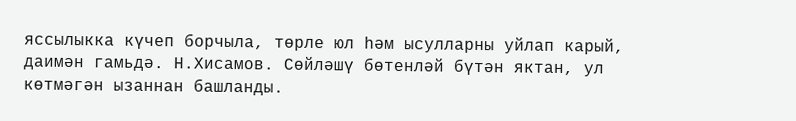яссылыкка күчеп борчыла, төрле юл һәм ысулларны уйлап карый, даимән гамьдә. Н.Хисамов. Сөйләшү бөтенләй бүтән яктан, ул көтмәгән ызаннан башланды.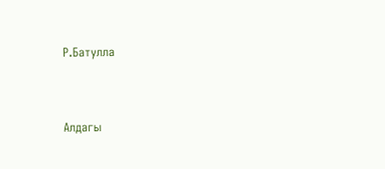Р.Батулла



Алдагы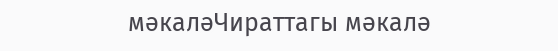мәкаләЧираттагы мәкалә